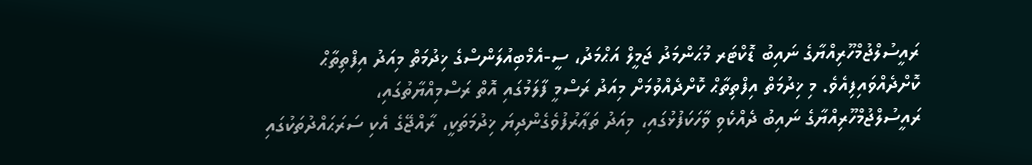ރައީސުލްޖުމްހޫރިއްޔާގެ ނައިބު ޑޮކްޓަރ މުޙަންމަދު ޖަމީލް އަޙްމަދު، ސީ-އެމްބިއުލަންސްގެ ޚިދުމަތް މިއަދު އިފްތިތާޙް ކޮށްދެއްވައިފިއެވެ. މި ޚިދުމަތް އިފްތިތާޙް ކޮށްދެއްވުމަށް މިއަދު ރަސްމީ ފާލަމުގައި އޮތް ރަސްމިއްޔާތުގައި، ރައީސުލްޖުމްހޫރިއްޔާގެ ނައިބު ދެއްކެވި ވާހަކަފުޅުގައި، މިއަދު ތަޢާރުފުވެގެންދިޔަ ޚިދުމަތަކީ، ރާއްޖޭގެ އެކި ސަރަޙައްދުތަކުގައި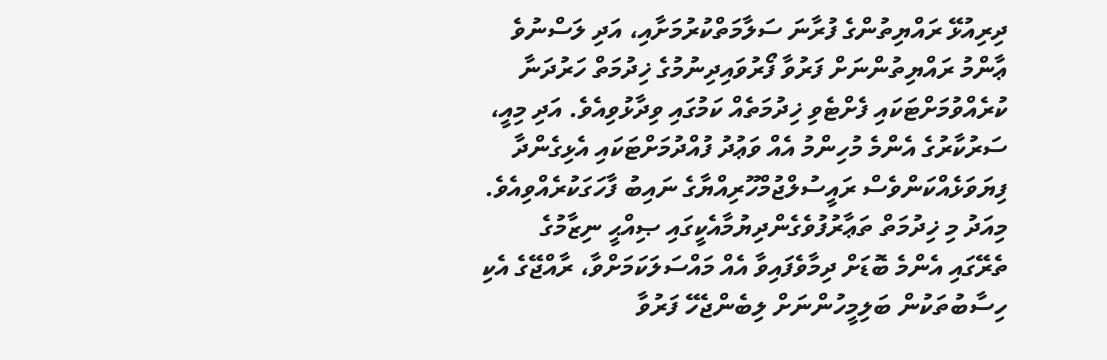ދިރިއުޅޭ ރައްޔިތުންގެ ފުރާނަ ސަލާމަތްކުރުމަށާއި، އަދި ލަސްނުވެ ޢާންމު ރައްޔިތުންނަށް ފަރުވާ ފޯރުވައިދިނުމުގެ ޚިދުމަތް ހަރުދަނާ ކުރެއްވުމަށްޓަކައި ފެށްޓެވި ޚިދުމަތެއް ކަމުގައި ވިދާޅުވިއެވެ. އަދި މިއީ، ސަރުކާރުގެ އެންމެ މުހިންމު އެއް ވަޢުދު ފުއްދުމަށްޓަކައި އެޅިގެންދާ ފިޔަވަޅެއްކަންވެސް ރައީސުލްޖުމްހޫރިއްޔާގެ ނައިބު ފާހަގަކުރެއްވިއެވެ.
މިއަދު މި ޚިދުމަތް ތަޢާރުފުވެގެންދިޔުމާއެކީގައި ޞިއްޙީ ނިޒާމުގެ ތެރޭގައި އެންމެ ބޮޑަށް ދިމާވެފައިވާ އެއް މައްސަލަކަމަށްވާ، ރާއްޖޭގެ އެކި ހިސާބުތަކުން ބަލިމީހުންނަށް ލިބެންޖެހޭ ފަރުވާ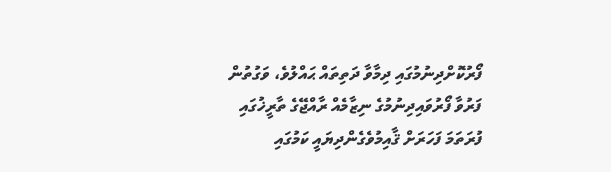ފޯރުކޮށްދިނުމުގައި ދިމާވާ ދަތިތައް ޙައްލުވެ، ވަގުތުން ފަރުވާ ފޯރުވައިދިނުމުގެ ނިޒާމެއް ރާއްޖޭގެ ތާރީޚުގައި ފުރަތަމަ ފަހަރަށް ޤާއިމުވެގެންދިޔައީ ކަމުގައި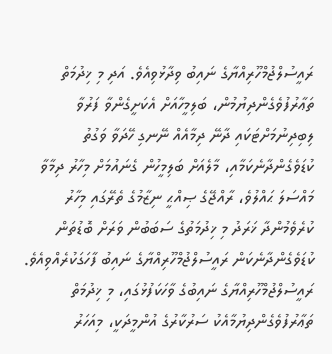ރައީސުލްޖުމްހޫރިއްޔާގެ ނައިބު ވިދާޅުވިއެވެ. އަދި މި ޚިދުމަތް ތަޢާރުފުވެގެންދިޔުމުން، ބަލިމީހާއަށް އެކަށީގެންވާ ފަރުވާ ލިބިދިނުމަށްޓަކައި ދާނޭ ދިމާއެއް ނޭނގި ހޭދަވާ ވަގުތު ކުޑަވެގެންދާނެކަމާއި، މާލެއަށް ބަލިމީހުން ގެނައުމަށް މިހާރު ދިމާވާ މައްސަލަ ޙައްލުވެ، ރާއްޖޭގެ ޞިއްޙީ ނިޒާމުގެ ތެރޭގައި މިހާރު ކުރެވެމުންދާ ޚަރަދު މި ޚިދުމަތުގެ ސަބަބުން ވަރަށް ބޮޑުތަން ކުޑަވެގެންދާނެކަން ރައީސުލްޖުމްހޫރިއްޔާގެ ނައިބު ފާހަގަކުރެއްވިއެވެ.
ރައީސުލްޖުމްހޫރިއްޔާގެ ނައިބުގެ ވާހަކަފުޅުގައި، މި ޚިދުމަތް ތަޢާރުފުވެގެންދިޔުމާއެކު ސަރުކާރުގެ އުންމީދަކީ، މިއަހަރު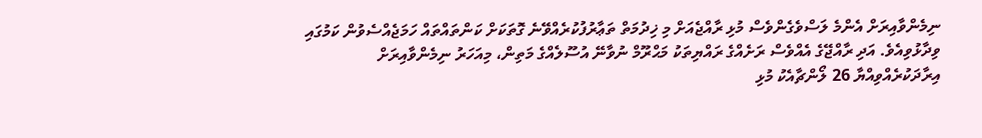ނިމެންވާއިރަށް އެންމެ ލަސްވެގެންވެސް މުޅި ރާއްޖެއަށް މި ޚިދުމަތް ތަޢާރުފުކުރެއްވޭނެ ގޮތަކަށް ކަންތައްތައް ހަމަޖެއްސެވުން ކަމުގައި ވިދާޅުވިއެވެ. އަދި ރާއްޖޭގެ އެއްވެސް ރަށެއްގެ ރައްޔިތަކު މަޙްރޫމް ނުވާނޭ އުސޫލެއްގެ މަތިން، މިއަހަރު ނިމެންވާއިރަށް އިރާދަކުރެއްވިއްޔާ 26 ލޯންޗާއެކު މުޅި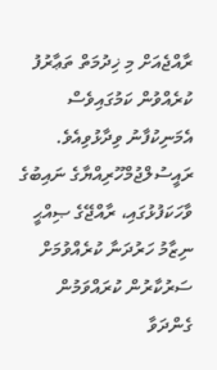ރާއްޖެއަށް މި ޚިދުމަތް ތަޢާރުފު ކުރެއްވުން ކަމުގައިވެސް އެމަނިކުފާނު ވިދާޅުވިއެވެ.
ރައީސުލްޖުމްހޫރިއްޔާގެ ނައިބުގެ ވާހަކަފުޅުގައި، ރާއްޖޭގެ ޞިއްޙީ ނިޒާމު ހަރުދަނާ ކުރެއްވުމަށް ސަރުކާރުން ކުރައްވަމުން ގެންދަވާ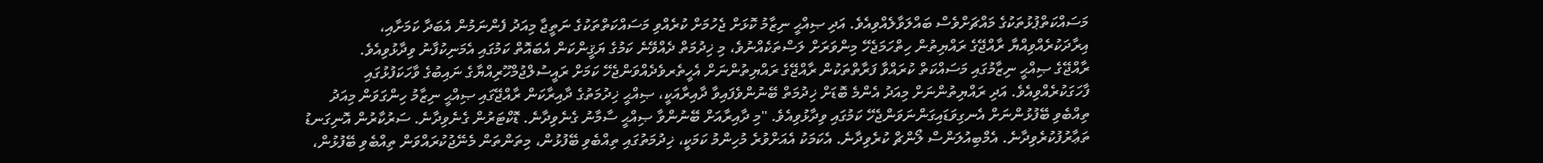މަސައްކަތްޕުޅުތަކުގެ މައްޗަށްވެސް ބައްލަވާލެއްވިއެވެ. އަދި ޞިއްޙީ ނިޒާމު ކޮޅަށް ޖެހުމަށް ކުރެއްވި މަސައްކަތްތަކުގެ ނަތީޖާ މިއަދު ފެންނަމުން އެބަދާ ކަމަށާއި، އިރާދަކުރެއްވިއްޔާ ރާއްޖޭގެ ރައްޔިތުން ހިތްހަމަޖެހޭ މިންވަރަށް ލަސްތަކެއްނުވެ، މި ޚިދުމަތް ދެއްވޭނެ ކަމުގެ ޔަޤީންކަން އެބައޮތް ކަމުގައި އެމަނިކުފާނު ވިދާޅުވިއެވެ.
ރާއްޖޭގެ ޞިއްޙީ ނިޒާމުގައި މަސައްކަތް ކުރައްވާ ފަރާތްތަކުން ރާއްޖޭގެ ރައްޔިތުންނަށް އެހީތެރވެދެއްވަންޖެހޭ ކަމަށް ރައީސުލްޖުމްހޫރިއްޔާގެ ނައިބުގެ ވާހަކަފުޅުގައި ފާހަގަކުރެއްވިއެވެ. އަދި ރައްޔިތުންނަށް މިއަދު އެންމެ ބޮޑަށް ޚިދުމަތް ބޭނުންވެފައިވާ ދާއިރާއަކީ، ޞިއްޙީ ޚިދުމަތުގެ ދާއިރާކަން ރާއްޖޭގައި ޞިއްޙީ ނިޒާމު ހިންގަވަން މިއަދު ތިއްބެވި ބޭފުޅުންނަށް އެނގިވަޑައިގަންނަވަންޖެހޭ ކަމުގައި ވިދާޅުވިއެވެ. "މި ދާއިރާއަށް ބޭނުންވާ ޞިއްޙީ ސާމާނު ގެނެވިދާނެ. ޑޮކްޓަރުން ގެނެވިދާނެ. ސަރުކާރުން އޮނިގަނޑު ތަޢާރުފުކުރެވިދާނެ. އެމްބިއުލަންސް ލޯންޗް ކުރެވިދާނެ. އެކަމަކު އެއަށްވުރެ މުހިންމު ކަމަކީ، ޚިދުމަތުގައި ތިއްބެވި ބޭފުޅުން، މިތަންތަން މެނޭޖުކުރައްވަން ތިއްބެވި ބޭފުޅުން،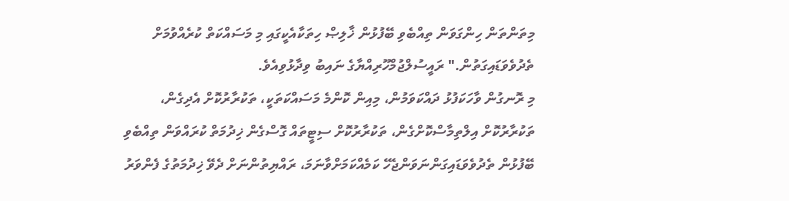މިތަންތަން ހިންގަވަން ތިއްބެވި ބޭފުޅުން ޚާލިޞް ހިތަކާއެކީގައި މި މަސައްކަތް ކުރެއްވުމަށް ތެދުވެވަޑައިގަތުން." ރައީސުލްޖުމްހޫރިއްޔާގެ ނައިބު ވިދާޅުވިއެވެ.
މި ރޮނގުން ވާހަކަފުޅު ދައްކަވަމުން، މިއިން ކޮންމެ މަސައްކަތަކީ، ތަކުރާރުކޮށް އެދިގެން، ތަކުރާރުކޮށް އިލްތިމާސްކޮށްގެން، ތަކުރާރުކޮށް ސިޓީތައް ގޮސްގެން ޚިދުމަތް ކުރައްވަން ތިއްބެވި ބޭފުޅުން ތެދުވެވަޑައިގަންނަވަންޖެހޭ ކަމެއްކަމަށްވާނަމަ، ރައްޔިތުންނަށް ދެވޭ ޚިދުމަތުގެ ފެންވަރު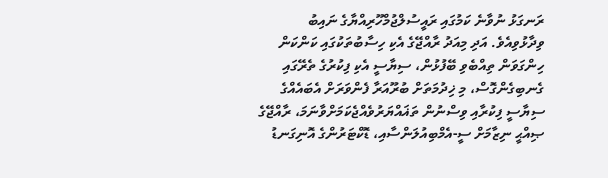ރަނގަޅު ނުވާނެ ކަމުގައި ރައީސުލްޖުމްހޫރިއްޔާގެ ނައިބު ވިދާޅުވިއެވެ. އަދި މިއަދު ރާއްޖޭގެ އެކި ހިސާބުތަކުގައި ކަންކަން ހިންގަވަން ތިއްބެވި ބޭފުޅުން، ސިޔާސީ އެކި ފިކުރުގެ ތެރޭގައި ގެނބިގެންގޮސް، މި ޚިދުމަތަށް ބުރޫއަރާ ފެންވަރަށް އެބައެއްގެ ސިޔާސީ ފިކުރާއި ވިސްނުން ތަޣައްޔަރުވެއްޖެކަމަށްވާނަމަ، ރާއްޖޭގެ ޞިއްޙީ ނިޒާމަށް ސީ-އެމްބިއުލަންސާއި، ޑޮކްޓަރުންގެ އޮނިގަނޑު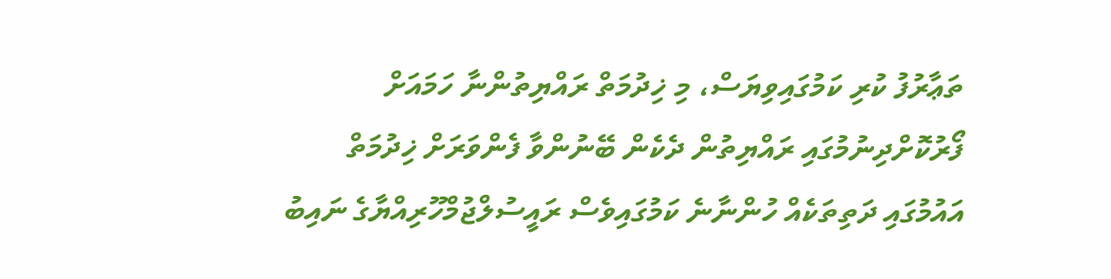ތަޢާރުފު ކުރި ކަމުގައިވިޔަސް، މި ޚިދުމަތް ރައްޔިތުންނާ ހަމައަށް ފޯރުކޮށްދިނުމުގައި ރައްޔިތުން ދެކެން ބޭނުންވާ ފެންވަރަށް ޚިދުމަތް އައުމުގައި ދަތިތަކެއް ހުންނާނެ ކަމުގައިވެސް ރައީސުލްޖުމްހޫރިއްޔާގެ ނައިބު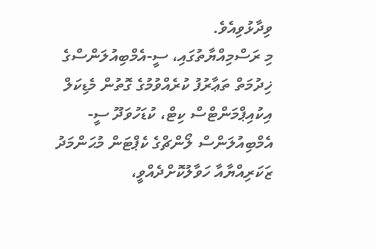ވިދާޅުވިއެވެ.
މި ރަސްމިއްޔާތުގައި، ސީ-އެމްބިއުލަންސްގެ ޚިދުމަތް ތަޢާރުފު ކުރެއްވުމުގެ ގޮތުން މެޑިކަލް އިކުއިޕްމަންޓްސް ކިޓް، ކުޑަހުވަދޫ ސީ-އެމްބިއުލަންސް ލޯންޗްގެ ކެޕްޓަން މުޙަންމަދު ޒަކަރިއްޔާއާ ހަވާލުކޮށްދެއްވީ،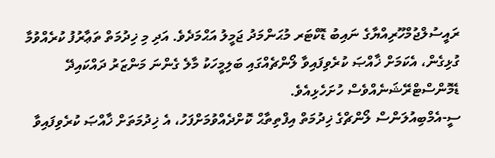ރައީސުލްޖުމްހޫރިއްޔާގެ ނައިބު ޑޮކްޓަރ މުޙަންމަދު ޖަމީލު އަޙްމަދެވެ. އަދި މި ޚިދުމަތް ތަޢާރުފު ކުރެއްވުމާ ގުޅިގެން، އެކަމަށް ޚާއްޞަ ކުރެވިފައިވާ ލޯންޗެއްގައި ބަލިމީހަކު މާލެ ގެންނަ މަންޒަރު ދައްކައިދޭ ޑެމޮންސްޓްރޭޝަނެއްވެސް ހުށަހެޅިއެވެ.
ސީ-އެމްބިއުލަންސް ލޯންޗްގެ ޚިދުމަތް އިފްތިތާޙް ކޮށްދެއްވުމަށްފަހު، އެ ޚިދުމަތަށް ޚާއްޞަ ކުރެވިފައިވާ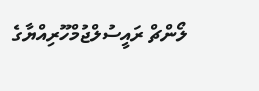ލޯންޗް ރައީސުލްޖުމްހޫރިއްޔާގެ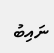ނައިބު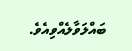ބައްލަވާލެއްވިއެވެ.